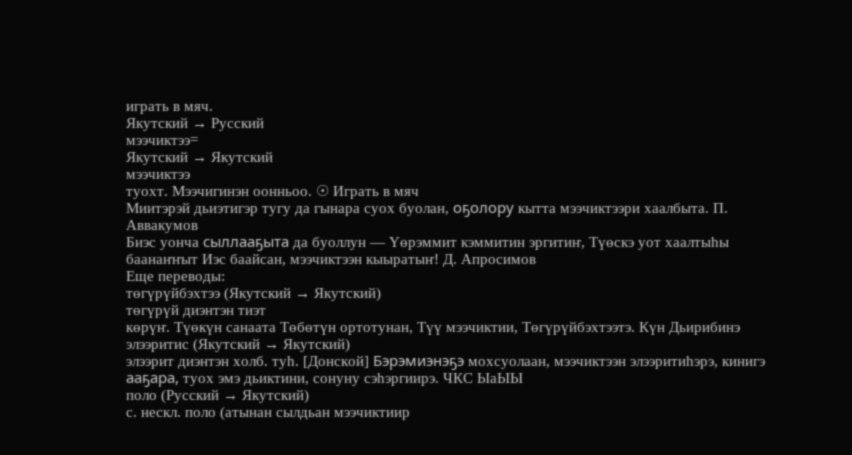играть в мяч.
Якутский → Русский
мээчиктээ=
Якутский → Якутский
мээчиктээ
туохт. Мээчигинэн оонньоо. ☉ Играть в мяч
Миитэрэй дьиэтигэр тугу да гынара суох буолан, оҕолору кытта мээчиктээри хаалбыта. П. Аввакумов
Биэс уонча сыллааҕыта да буоллун — Үөрэммит кэммитин эргитиҥ, Түөскэ уот хаалтыһы баанаҥҥыт Иэс баайсан, мээчиктээн кыыратыҥ! Д. Апросимов
Еще переводы:
төгүрүйбэхтээ (Якутский → Якутский)
төгүрүй диэнтэн тиэт
көрүҥ. Түөкүн санаата Төбөтүн ортотунан, Түү мээчиктии, Төгүрүйбэхтээтэ. Күн Дьирибинэ
элээритис (Якутский → Якутский)
элээрит диэнтэн холб. туһ. [Донской] Бэрэмиэнэҕэ мохсуолаан, мээчиктээн элээритиһэрэ, кинигэ ааҕара, туох эмэ дьиктини, сонуну сэһэргиирэ. ЧКС ЫаЫЫ
поло (Русский → Якутский)
с. нескл. поло (атынан сылдьан мээчиктиир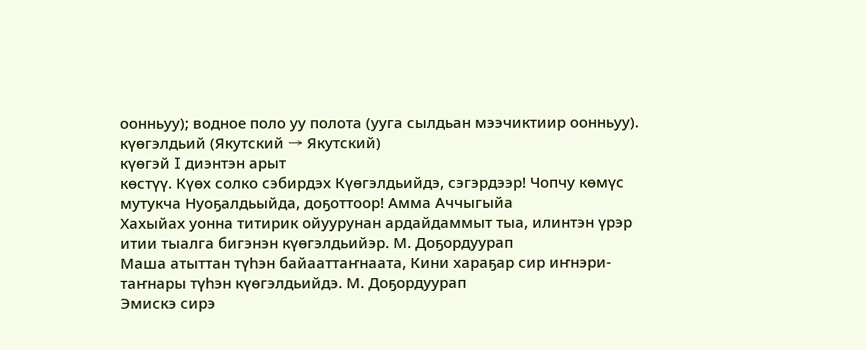оонньуу); водное поло уу полота (ууга сылдьан мээчиктиир оонньуу).
күөгэлдьий (Якутский → Якутский)
күөгэй I диэнтэн арыт
көстүү. Күөх солко сэбирдэх Күөгэлдьийдэ, сэгэрдээр! Чопчу көмүс мутукча Нуоҕалдьыйда, доҕоттоор! Амма Аччыгыйа
Хахыйах уонна титирик ойуурунан ардайдаммыт тыа, илинтэн үрэр итии тыалга бигэнэн күөгэлдьийэр. М. Доҕордуурап
Маша атыттан түһэн байааттаҥнаата, Кини хараҕар сир иҥнэри-таҥнары түһэн күөгэлдьийдэ. М. Доҕордуурап
Эмискэ сирэ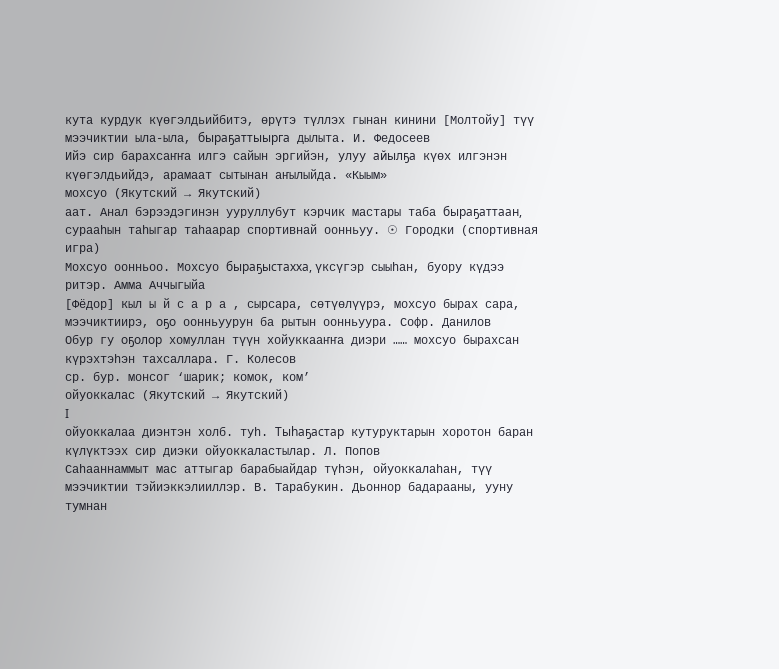кута курдук күөгэлдьийбитэ, өрүтэ түллэх гынан кинини [Молтойу] түү мээчиктии ыла-ыла, быраҕаттыырга дылыта. И. Федосеев
Ийэ сир барахсаҥҥа илгэ сайын эргийэн, улуу айылҕа күөх илгэнэн күөгэлдьийдэ, арамаат сытынан аҥылыйда. «Кыым»
мохсуо (Якутский → Якутский)
аат. Анал бэрээдэгинэн ууруллубут кэрчик мастары таба быраҕаттаан, сурааһын таһыгар таһаарар спортивнай оонньуу. ☉ Городки (спортивная игра)
Мохсуо оонньоо. Мохсуо быраҕыстахха, үксүгэр сыыһан, буору күдээ ритэр. Амма Аччыгыйа
[Фёдор] кыл ы й с а р а , сырсара, сөтүөлүүрэ, мохсуо бырах сара, мээчиктиирэ, оҕо оонньуурун ба рытын оонньуура. Софр. Данилов
Обур гу оҕолор хомуллан түүн хойуккааҥҥа диэри …… мохсуо бырахсан күрэхтэһэн тахсаллара. Г. Колесов
ср. бур. монсог ‘шарик; комок, ком’
ойуоккалас (Якутский → Якутский)
I
ойуоккалаа диэнтэн холб. туһ. Тыһаҕастар кутуруктарын хоротон баран күлүктээх сир диэки ойуоккаластылар. Л. Попов
Саһааннаммыт мас аттыгар барабыайдар түһэн, ойуоккалаһан, түү мээчиктии тэйиэккэлииллэр. В. Тарабукин. Дьоннор бадарааны, ууну тумнан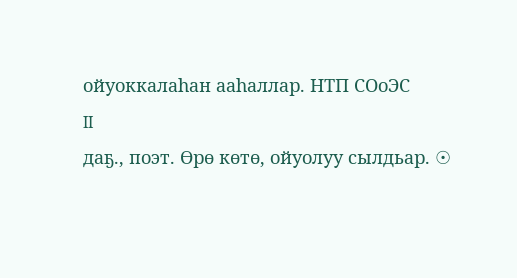ойуоккалаһан ааһаллар. НТП СОоЭС
II
даҕ., поэт. Өрө көтө, ойуолуу сылдьар. ☉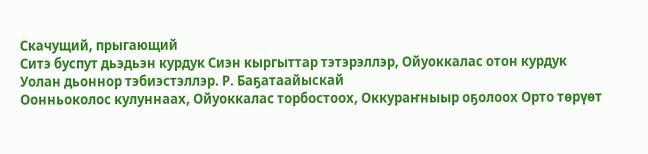Скачущий, прыгающий
Ситэ буспут дьэдьэн курдук Сиэн кыргыттар тэтэрэллэр, Ойуоккалас отон курдук Уолан дьоннор тэбиэстэллэр. Р. Баҕатаайыскай
Оонньоколос кулуннаах, Ойуоккалас торбостоох, Оккураҥныыр оҕолоох Орто төрүөт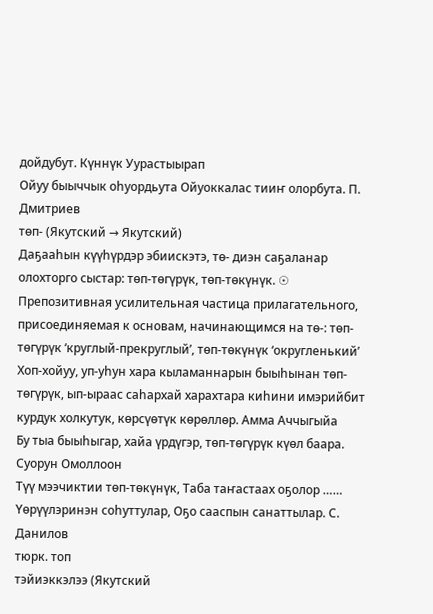дойдубут. Күннүк Уурастыырап
Ойуу быыччык оһуордьута Ойуоккалас тииҥ олорбута. П. Дмитриев
төп- (Якутский → Якутский)
Даҕааһын күүһүрдэр эбиискэтэ, тө- диэн саҕаланар олохторго сыстар: төп-төгүрүк, төп-төкүнүк. ☉ Препозитивная усилительная частица прилагательного, присоединяемая к основам, начинающимся на тө-: төп-төгүрүк ‘круглый-прекруглый’, төп-төкүнүк ‘округленький’
Хоп-хойуу, уп-уһун хара кыламаннарын быыһынан төп-төгүрүк, ып-ыраас саһархай харахтара киһини имэрийбит курдук холкутук, көрсүөтүк көрөллөр. Амма Аччыгыйа
Бу тыа быыһыгар, хайа үрдүгэр, төп-төгүрүк күөл баара. Суорун Омоллоон
Түү мээчиктии төп-төкүнүк, Таба таҥастаах оҕолор …… Үөрүүлэринэн соһуттулар, Оҕо сааспын санаттылар. С. Данилов
тюрк. топ
тэйиэккэлээ (Якутский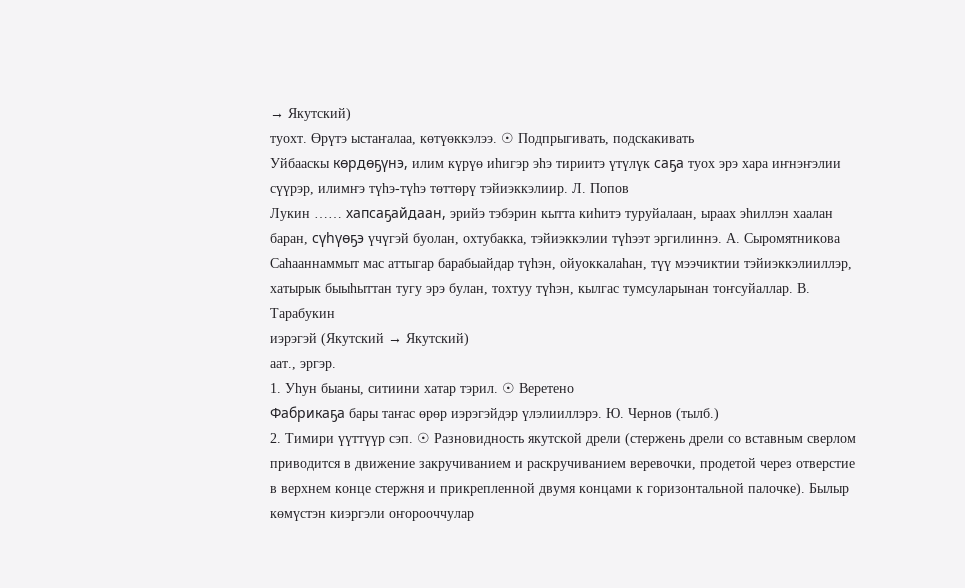→ Якутский)
туохт. Өрүтэ ыстаҥалаа, көтүөккэлээ. ☉ Подпрыгивать, подскакивать
Уйбааскы көрдөҕүнэ, илим күрүө иһигэр эһэ тириитэ үтүлүк саҕа туох эрэ хара иҥнэҥэлии сүүрэр, илимҥэ түһэ-түһэ төттөрү тэйиэккэлиир. Л. Попов
Лукин …… хапсаҕайдаан, эрийэ тэбэрин кытта киһитэ туруйалаан, ыраах эһиллэн хаалан баран, сүһүөҕэ үчүгэй буолан, охтубакка, тэйиэккэлии түһээт эргилиннэ. А. Сыромятникова
Саһааннаммыт мас аттыгар барабыайдар түһэн, ойуоккалаһан, түү мээчиктии тэйиэккэлииллэр, хатырык быыһыттан тугу эрэ булан, тохтуу түһэн, кылгас тумсуларынан тоҥсуйаллар. В. Тарабукин
иэрэгэй (Якутский → Якутский)
аат., эргэр.
1. Уһун быаны, ситиини хатар тэрил. ☉ Веретено
Фабрикаҕа бары таҥас өрөр иэрэгэйдэр үлэлииллэрэ. Ю. Чернов (тылб.)
2. Тимири үүттүүр сэп. ☉ Разновидность якутской дрели (стержень дрели со вставным сверлом приводится в движение закручиванием и раскручиванием веревочки, продетой через отверстие в верхнем конце стержня и прикрепленной двумя концами к горизонтальной палочке). Былыр көмүстэн киэргэли оҥорооччулар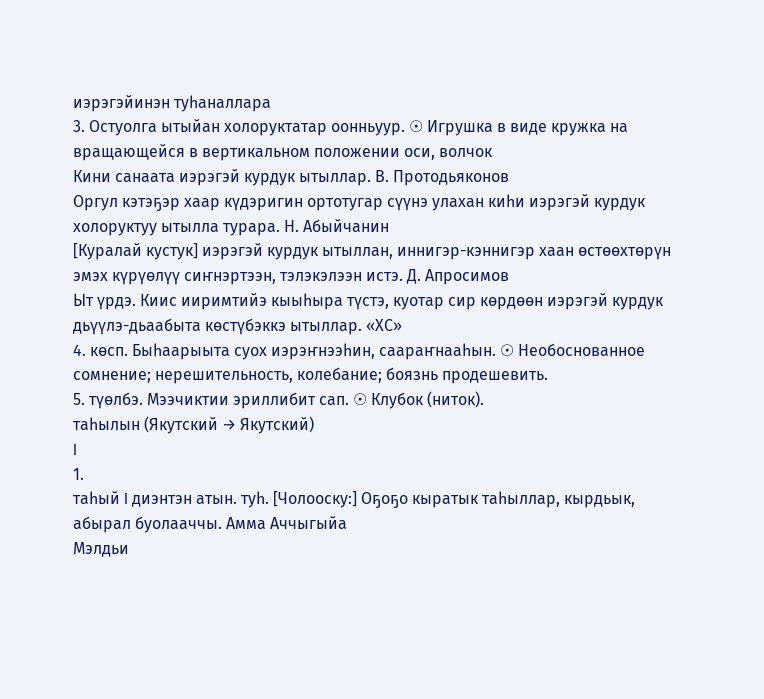иэрэгэйинэн туһаналлара
3. Остуолга ытыйан холоруктатар оонньуур. ☉ Игрушка в виде кружка на вращающейся в вертикальном положении оси, волчок
Кини санаата иэрэгэй курдук ытыллар. В. Протодьяконов
Оргул кэтэҕэр хаар күдэригин ортотугар сүүнэ улахан киһи иэрэгэй курдук холоруктуу ытылла турара. Н. Абыйчанин
[Куралай кустук] иэрэгэй курдук ытыллан, иннигэр-кэннигэр хаан өстөөхтөрүн эмэх күрүөлүү сиҥнэртээн, тэлэкэлээн истэ. Д. Апросимов
Ыт үрдэ. Киис ииримтийэ кыыһыра түстэ, куотар сир көрдөөн иэрэгэй курдук дьүүлэ-дьаабыта көстүбэккэ ытыллар. «ХС»
4. көсп. Быһаарыыта суох иэрэҥнээһин, саараҥнааһын. ☉ Необоснованное сомнение; нерешительность, колебание; боязнь продешевить.
5. түөлбэ. Мээчиктии эриллибит сап. ☉ Клубок (ниток).
таһылын (Якутский → Якутский)
I
1.
таһый I диэнтэн атын. туһ. [Чолооску:] Оҕоҕо кыратык таһыллар, кырдьык, абырал буолааччы. Амма Аччыгыйа
Мэлдьи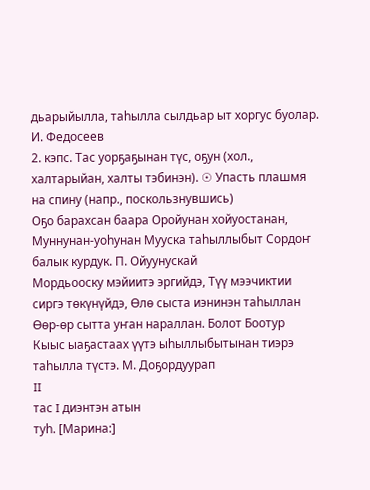дьарыйылла, таһылла сылдьар ыт хоргус буолар. И. Федосеев
2. кэпс. Тас уорҕаҕынан түс, оҕун (хол., халтарыйан, халты тэбинэн). ☉ Упасть плашмя на спину (напр., поскользнувшись)
Оҕо барахсан баара Оройунан хойуостанан, Муннунан-уоһунан Мууска таһыллыбыт Сордоҥ балык курдук. П. Ойуунускай
Мордьооску мэйиитэ эргийдэ, Түү мээчиктии сиргэ төкүнүйдэ, Өлө сыста иэнинэн таһыллан Өөр-өр сытта уҥан нараллан. Болот Боотур
Кыыс ыаҕастаах үүтэ ыһыллыбытынан тиэрэ таһылла түстэ. М. Доҕордуурап
II
тас I диэнтэн атын
туһ. [Марина:]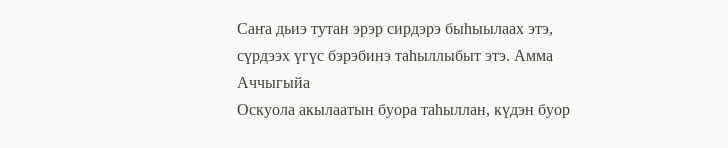Саҥа дьиэ тутан эрэр сирдэрэ быһыылаах этэ, сүрдээх үгүс бэрэбинэ таһыллыбыт этэ. Амма Аччыгыйа
Оскуола акылаатын буора таһыллан, күдэн буор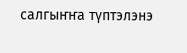салгыҥҥа түптэлэнэ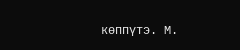көппүтэ. М.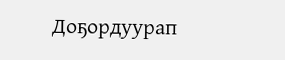Доҕордуурап